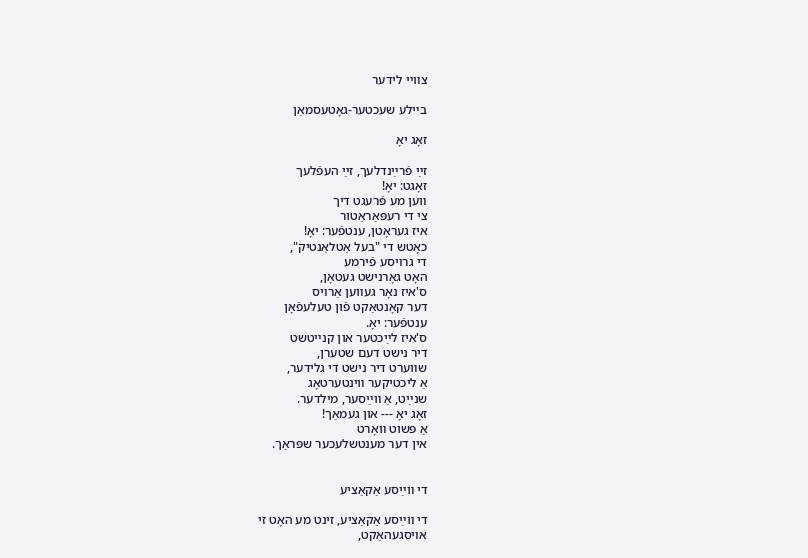צװײ לידער

בײלע שעכטער-גאָטעסמאַן

זאָג יאָ

זײַ פֿרײַנדלעך, זײַ העפֿלעך
זאָגט: יאָ!
װען מע פֿרעגט דיך
צי די רעפּאַראַטור
איז געראָטן, ענטפֿער: יאָ!
כאָטש די "בעל אַטלאַנטיק",
די גרױסע פֿירמע
האָט גאָרנישט געטאָן,
ס'איז נאָר געװען אַרױס
דער קאָנטאַקט פֿון טעלעפֿאָן
ענטפֿער: יאָ.
ס'איז לײַכטער און קנײטשט
דיר נישט דעם שטערן,
שװערט דיר נישט די גלידער,
אַ ליכטיקער װינטערטאָג
שנײַט, אַ װײַסער, מילדער.
זאָג יאָ --- און געמאַך!
אַ פּשוט װאָרט
אין דער מענטשלעכער שפּראַך.


די װײַסע אַקאַציע

די װײַסע אַקאַציע, זינט מע האָט זי
אױסגעהאַקט,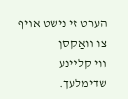הערט זי נישט אױף צו װאַקסן
װי קלײנע שדימלעך.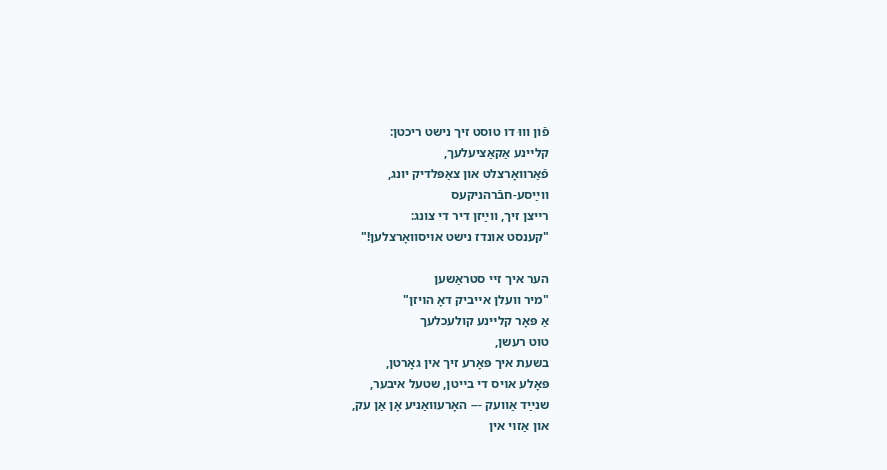פֿון װוּ דו טוסט זיך נישט ריכטן:
קלײנע אַקאַציעלעך,
פֿאַרװאָרצלט און צאַפּלדיק יונג,
װײַסע-חבֿרהניקעס
רײצן זיך, װײַזן דיר די צונג:
"קענסט אונדז נישט אױסװאָרצלען!"

הער איך זײ סטראַשען
"מיר װעלן אײביק דאָ הױזן"
אַ פּאָר קלײנע קולעכלעך
טוט רעשן,
בשעת איך פּאָרע זיך אין גאָרטן,
פּאָלע אױס די בײטן, שטעל איבער,
שנײַד אַװעק --- האָרעװאַניע אָן אַן עק,
און אַזױ אין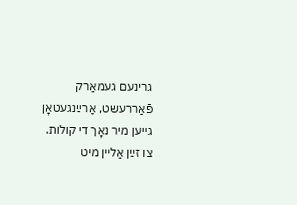גרינעם געמאַרק
פֿאַררעשט, אַרײַנגעטאָן
גײען מיר נאָך די קולות.
צו זײַן אַלײן מיט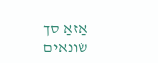אַזאַ סך שׂונאים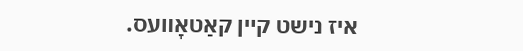איז נישט קײן קאַטאָװעס.